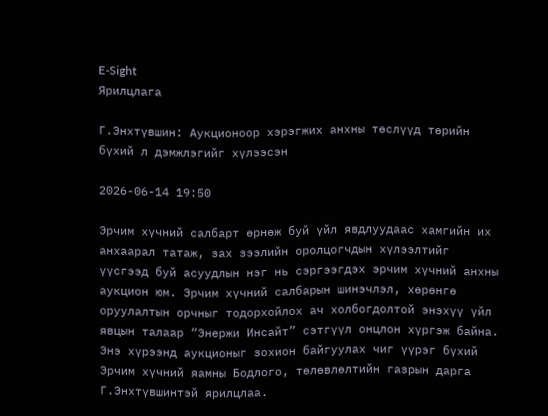E-Sight
Ярилцлага

Г.Энхтүвшин: Аукционоор хэрэгжих анхны төслүүд төрийн бүхий л дэмжлэгийг хүлээсэн

2026-06-14 19:50

Эрчим хүчний салбарт өрнөж буй үйл явдлуудаас хамгийн их анхаарал татаж, зах зээлийн оролцогчдын хүлээлтийг үүсгээд буй асуудлын нэг нь сэргээгдэх эрчим хүчний анхны аукцион юм. Эрчим хүчний салбарын шинэчлэл, хөрөнгө оруулалтын орчныг тодорхойлох ач холбогдолтой энэхүү үйл явцын талаар “Энержи Инсайт” сэтгүүл онцлон хүргэж байна. Энэ хүрээнд аукционыг зохион байгуулах чиг үүрэг бүхий Эрчим хүчний яамны Бодлого, төлөвлөлтийн газрын дарга Г.Энхтүвшинтэй ярилцлаа.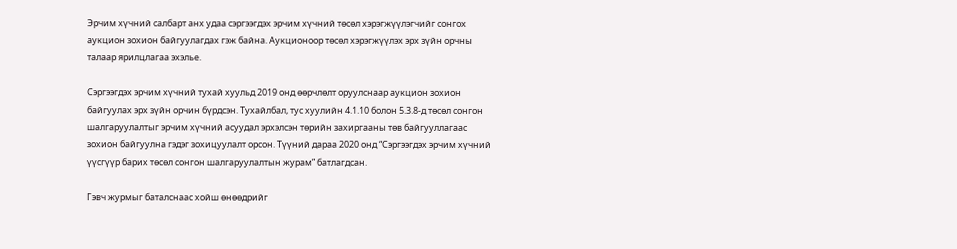Эрчим хүчний салбарт анх удаа сэргээгдэх эрчим хүчний төсөл хэрэгжүүлэгчийг сонгох аукцион зохион байгуулагдах гэж байна. Аукционоор төсөл хэрэгжүүлэх эрх зүйн орчны талаар ярилцлагаа эхэлье.

Сэргээгдэх эрчим хүчний тухай хуульд 2019 онд өөрчлөлт оруулснаар аукцион зохион байгуулах эрх зүйн орчин бүрдсэн. Тухайлбал, тус хуулийн 4.1.10 болон 5.3.8-д төсөл сонгон шалгаруулалтыг эрчим хүчний асуудал эрхэлсэн төрийн захиргааны төв байгууллагаас зохион байгуулна гэдэг зохицуулалт орсон. Түүний дараа 2020 онд “Сэргээгдэх эрчим хүчний үүсгүүр барих төсөл сонгон шалгаруулалтын журам” батлагдсан.

Гэвч журмыг баталснаас хойш өнөөдрийг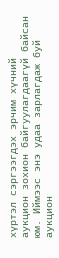хүртэл сэргээгдэх эрчим хүчний аукцион зохион байгуулагдаагүй байсан юм. Иймээс энэ удаа зарлагдаж буй аукцион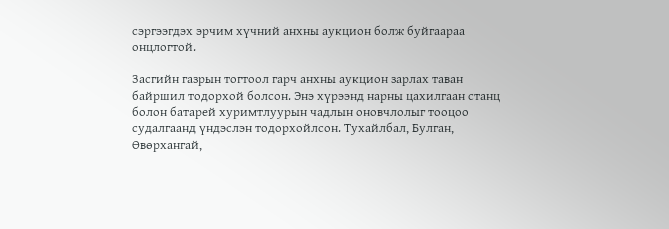сэргээгдэх эрчим хүчний анхны аукцион болж буйгаараа онцлогтой.

Засгийн газрын тогтоол гарч анхны аукцион зарлах таван байршил тодорхой болсон. Энэ хүрээнд нарны цахилгаан станц болон батарей хуримтлуурын чадлын оновчлолыг тооцоо судалгаанд үндэслэн тодорхойлсон. Тухайлбал, Булган, Өвөрхангай,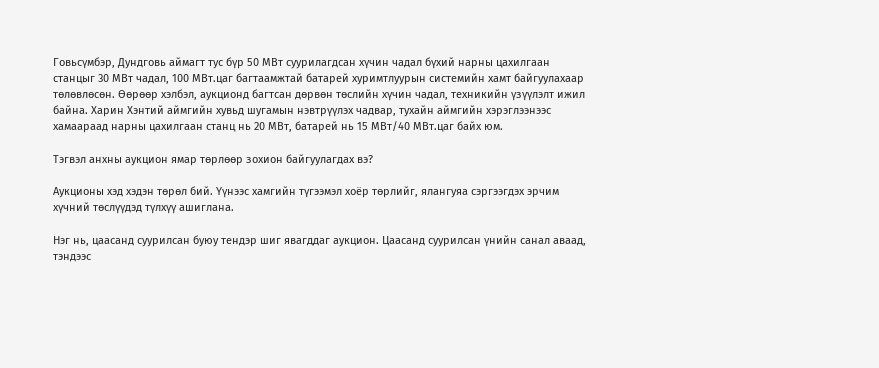Говьсүмбэр, Дундговь аймагт тус бүр 50 МВт суурилагдсан хүчин чадал бүхий нарны цахилгаан станцыг 30 МВт чадал, 100 МВт.цаг багтаамжтай батарей хуримтлуурын системийн хамт байгуулахаар төлөвлөсөн. Өөрөөр хэлбэл, аукционд багтсан дөрвөн төслийн хүчин чадал, техникийн үзүүлэлт ижил байна. Харин Хэнтий аймгийн хувьд шугамын нэвтрүүлэх чадвар, тухайн аймгийн хэрэглээнээс хамаараад нарны цахилгаан станц нь 20 МВт, батарей нь 15 МВт/40 МВт.цаг байх юм.

Тэгвэл анхны аукцион ямар төрлөөр зохион байгуулагдах вэ?

Аукционы хэд хэдэн төрөл бий. Үүнээс хамгийн түгээмэл хоёр төрлийг, ялангуяа сэргээгдэх эрчим хүчний төслүүдэд түлхүү ашиглана.

Нэг нь, цаасанд суурилсан буюу тендэр шиг явагддаг аукцион. Цаасанд суурилсан үнийн санал аваад, тэндээс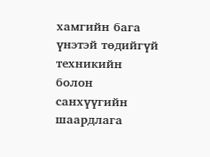хамгийн бага үнэтэй төдийгүй техникийн болон санхүүгийн шаардлага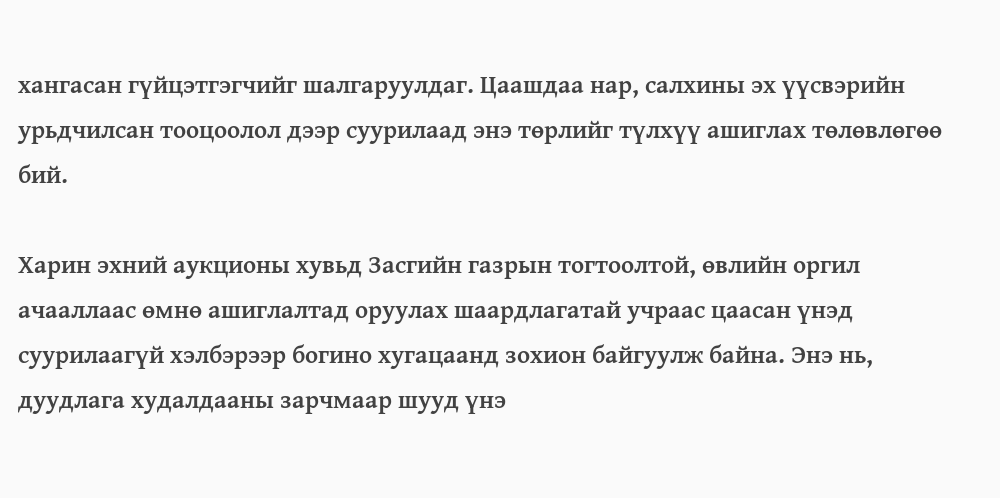хангасан гүйцэтгэгчийг шалгаруулдаг. Цаашдаа нар, салхины эх үүсвэрийн урьдчилсан тооцоолол дээр суурилаад энэ төрлийг түлхүү ашиглах төлөвлөгөө бий.

Харин эхний аукционы хувьд Засгийн газрын тогтоолтой, өвлийн оргил ачааллаас өмнө ашиглалтад оруулах шаардлагатай учраас цаасан үнэд суурилаагүй хэлбэрээр богино хугацаанд зохион байгуулж байна. Энэ нь, дуудлага худалдааны зарчмаар шууд үнэ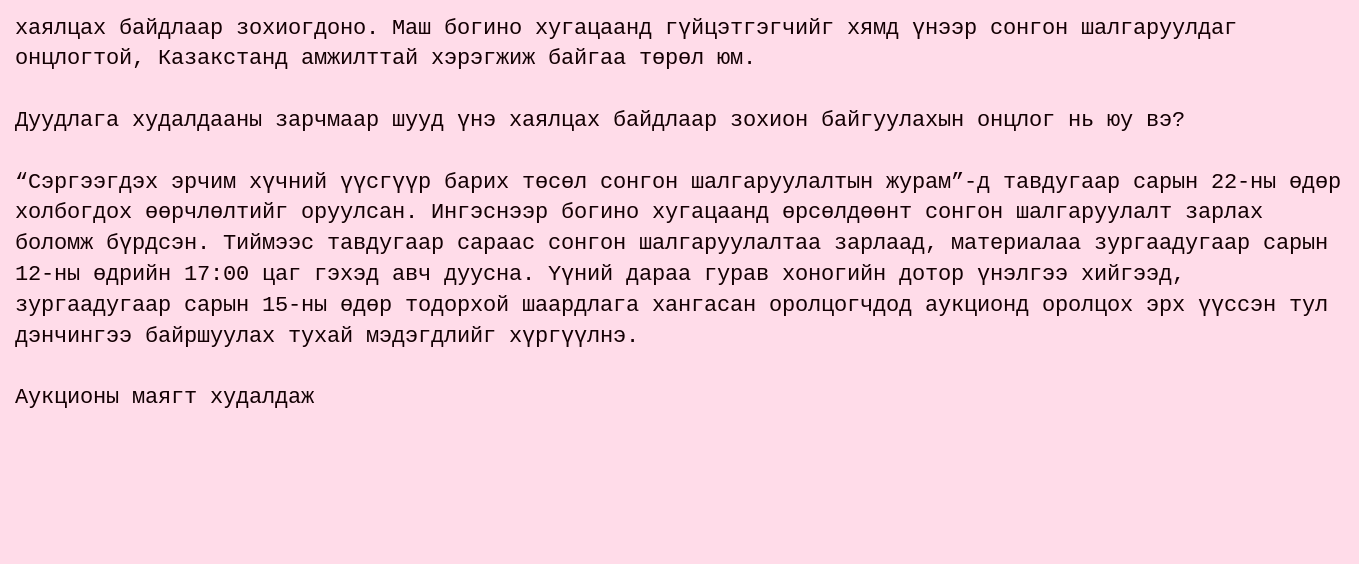хаялцах байдлаар зохиогдоно. Маш богино хугацаанд гүйцэтгэгчийг хямд үнээр сонгон шалгаруулдаг онцлогтой, Казакстанд амжилттай хэрэгжиж байгаа төрөл юм.

Дуудлага худалдааны зарчмаар шууд үнэ хаялцах байдлаар зохион байгуулахын онцлог нь юу вэ?

“Сэргээгдэх эрчим хүчний үүсгүүр барих төсөл сонгон шалгаруулалтын журам”-д тавдугаар сарын 22-ны өдөр холбогдох өөрчлөлтийг оруулсан. Ингэснээр богино хугацаанд өрсөлдөөнт сонгон шалгаруулалт зарлах боломж бүрдсэн. Тиймээс тавдугаар сараас сонгон шалгаруулалтаа зарлаад, материалаа зургаадугаар сарын 12-ны өдрийн 17:00 цаг гэхэд авч дуусна. Үүний дараа гурав хоногийн дотор үнэлгээ хийгээд, зургаадугаар сарын 15-ны өдөр тодорхой шаардлага хангасан оролцогчдод аукционд оролцох эрх үүссэн тул дэнчингээ байршуулах тухай мэдэгдлийг хүргүүлнэ.

Аукционы маягт худалдаж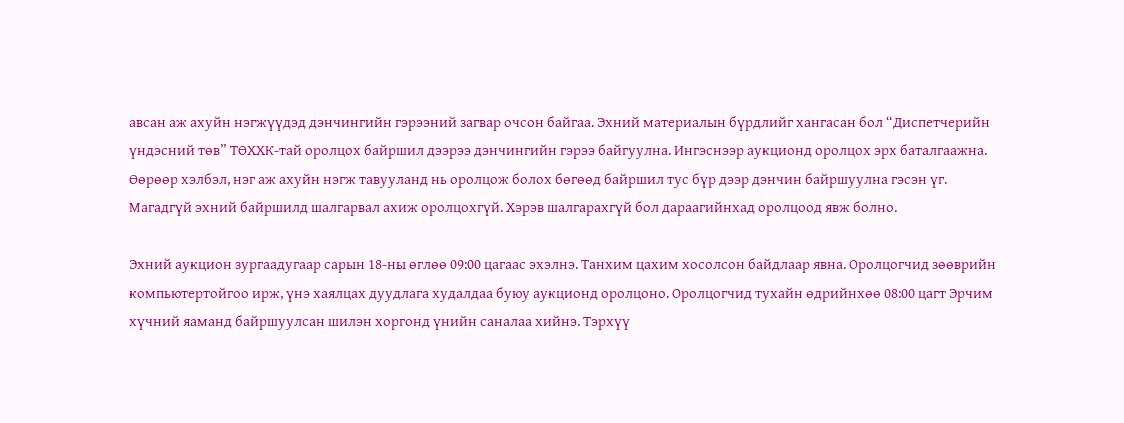авсан аж ахуйн нэгжүүдэд дэнчингийн гэрээний загвар очсон байгаа. Эхний материалын бүрдлийг хангасан бол “Диспетчерийн үндэсний төв” ТӨХХК-тай оролцох байршил дээрээ дэнчингийн гэрээ байгуулна. Ингэснээр аукционд оролцох эрх баталгаажна. Өөрөөр хэлбэл, нэг аж ахуйн нэгж тавууланд нь оролцож болох бөгөөд байршил тус бүр дээр дэнчин байршуулна гэсэн үг. Магадгүй эхний байршилд шалгарвал ахиж оролцохгүй. Хэрэв шалгарахгүй бол дараагийнхад оролцоод явж болно.

Эхний аукцион зургаадугаар сарын 18-ны өглөө 09:00 цагаас эхэлнэ. Танхим цахим хосолсон байдлаар явна. Оролцогчид зөөврийн компьютертойгоо ирж, үнэ хаялцах дуудлага худалдаа буюу аукционд оролцоно. Оролцогчид тухайн өдрийнхөө 08:00 цагт Эрчим хүчний яаманд байршуулсан шилэн хоргонд үнийн саналаа хийнэ. Тэрхүү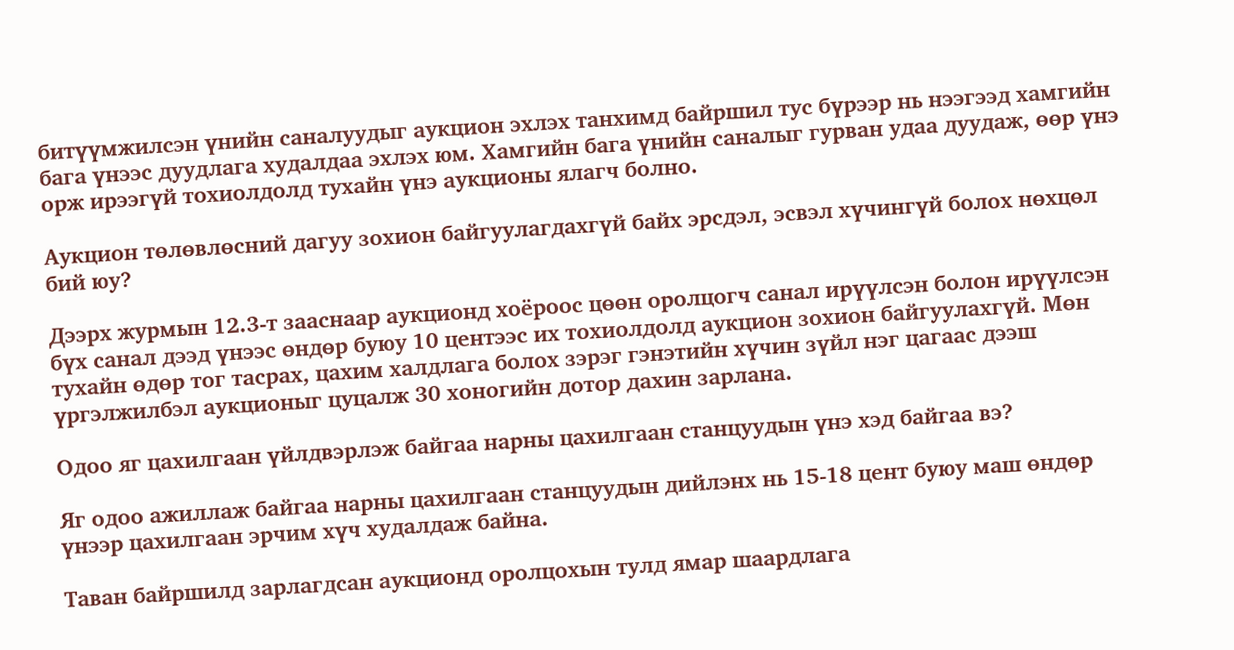битүүмжилсэн үнийн саналуудыг аукцион эхлэх танхимд байршил тус бүрээр нь нээгээд хамгийн бага үнээс дуудлага худалдаа эхлэх юм. Хамгийн бага үнийн саналыг гурван удаа дуудаж, өөр үнэ орж ирээгүй тохиолдолд тухайн үнэ аукционы ялагч болно.

Аукцион төлөвлөсний дагуу зохион байгуулагдахгүй байх эрсдэл, эсвэл хүчингүй болох нөхцөл бий юу?

Дээрх журмын 12.3-т зааснаар аукционд хоёроос цөөн оролцогч санал ирүүлсэн болон ирүүлсэн бүх санал дээд үнээс өндөр буюу 10 центээс их тохиолдолд аукцион зохион байгуулахгүй. Мөн тухайн өдөр тог тасрах, цахим халдлага болох зэрэг гэнэтийн хүчин зүйл нэг цагаас дээш үргэлжилбэл аукционыг цуцалж 30 хоногийн дотор дахин зарлана.

Одоо яг цахилгаан үйлдвэрлэж байгаа нарны цахилгаан станцуудын үнэ хэд байгаа вэ?

Яг одоо ажиллаж байгаа нарны цахилгаан станцуудын дийлэнх нь 15-18 цент буюу маш өндөр үнээр цахилгаан эрчим хүч худалдаж байна.

Таван байршилд зарлагдсан аукционд оролцохын тулд ямар шаардлага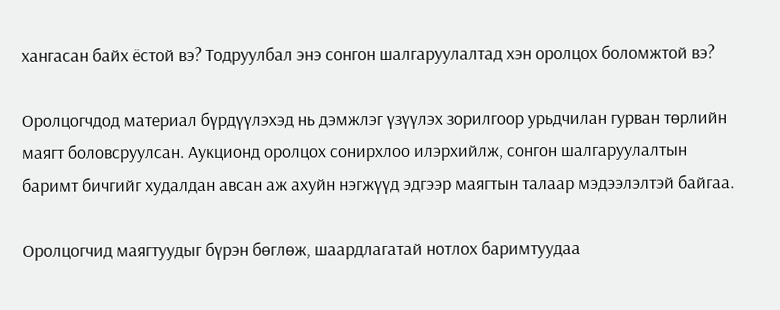хангасан байх ёстой вэ? Тодруулбал энэ сонгон шалгаруулалтад хэн оролцох боломжтой вэ?

Оролцогчдод материал бүрдүүлэхэд нь дэмжлэг үзүүлэх зорилгоор урьдчилан гурван төрлийн маягт боловсруулсан. Аукционд оролцох сонирхлоо илэрхийлж, сонгон шалгаруулалтын баримт бичгийг худалдан авсан аж ахуйн нэгжүүд эдгээр маягтын талаар мэдээлэлтэй байгаа.

Оролцогчид маягтуудыг бүрэн бөглөж, шаардлагатай нотлох баримтуудаа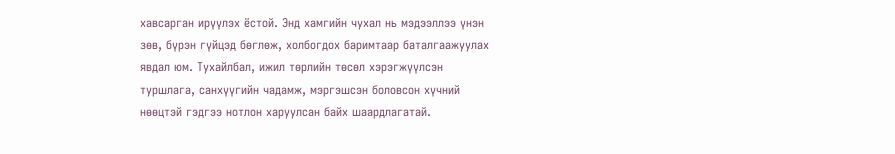хавсарган ирүүлэх ёстой. Энд хамгийн чухал нь мэдээллээ үнэн зөв, бүрэн гүйцэд бөглөж, холбогдох баримтаар баталгаажуулах явдал юм. Тухайлбал, ижил төрлийн төсөл хэрэгжүүлсэн туршлага, санхүүгийн чадамж, мэргэшсэн боловсон хүчний нөөцтэй гэдгээ нотлон харуулсан байх шаардлагатай.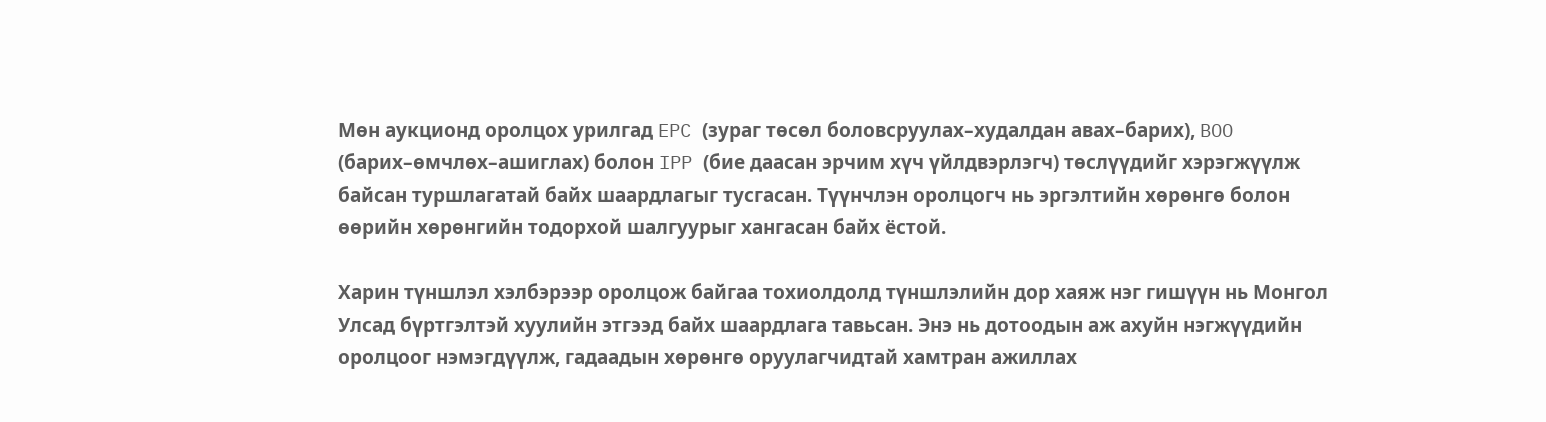Мөн аукционд оролцох урилгад EPC (зураг төсөл боловсруулах–худалдан авах–барих), BOO (барих–өмчлөх–ашиглах) болон IPP (бие даасан эрчим хүч үйлдвэрлэгч) төслүүдийг хэрэгжүүлж байсан туршлагатай байх шаардлагыг тусгасан. Түүнчлэн оролцогч нь эргэлтийн хөрөнгө болон өөрийн хөрөнгийн тодорхой шалгуурыг хангасан байх ёстой.

Харин түншлэл хэлбэрээр оролцож байгаа тохиолдолд түншлэлийн дор хаяж нэг гишүүн нь Монгол Улсад бүртгэлтэй хуулийн этгээд байх шаардлага тавьсан. Энэ нь дотоодын аж ахуйн нэгжүүдийн оролцоог нэмэгдүүлж, гадаадын хөрөнгө оруулагчидтай хамтран ажиллах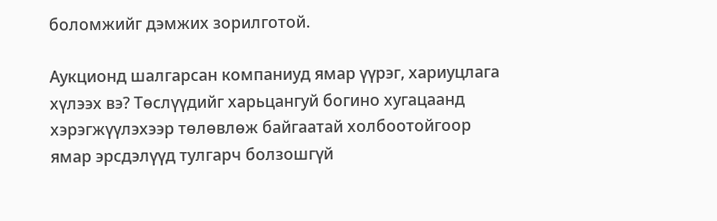боломжийг дэмжих зорилготой.

Аукционд шалгарсан компаниуд ямар үүрэг, хариуцлага хүлээх вэ? Төслүүдийг харьцангуй богино хугацаанд хэрэгжүүлэхээр төлөвлөж байгаатай холбоотойгоор ямар эрсдэлүүд тулгарч болзошгүй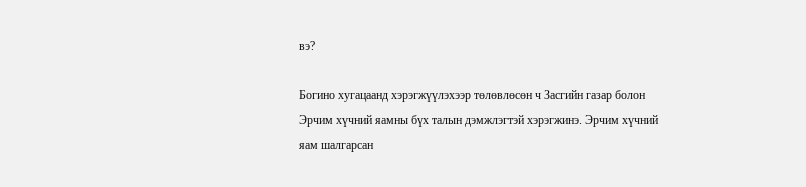вэ?

Богино хугацаанд хэрэгжүүлэхээр төлөвлөсөн ч Засгийн газар болон Эрчим хүчний яамны бүх талын дэмжлэгтэй хэрэгжинэ. Эрчим хүчний яам шалгарсан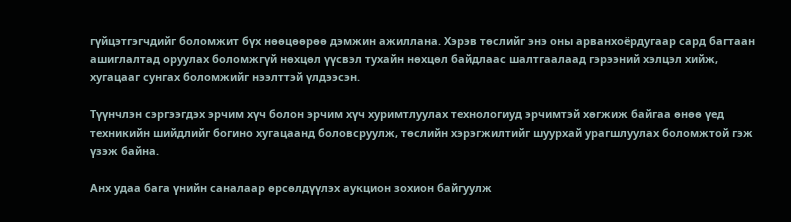гүйцэтгэгчдийг боломжит бүх нөөцөөрөө дэмжин ажиллана. Хэрэв төслийг энэ оны арванхоёрдугаар сард багтаан ашиглалтад оруулах боломжгүй нөхцөл үүсвэл тухайн нөхцөл байдлаас шалтгаалаад гэрээний хэлцэл хийж, хугацааг сунгах боломжийг нээлттэй үлдээсэн.

Түүнчлэн сэргээгдэх эрчим хүч болон эрчим хүч хуримтлуулах технологиуд эрчимтэй хөгжиж байгаа өнөө үед техникийн шийдлийг богино хугацаанд боловсруулж, төслийн хэрэгжилтийг шуурхай урагшлуулах боломжтой гэж үзэж байна.

Анх удаа бага үнийн саналаар өрсөлдүүлэх аукцион зохион байгуулж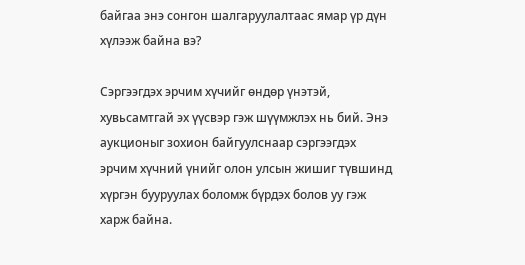байгаа энэ сонгон шалгаруулалтаас ямар үр дүн хүлээж байна вэ?

Сэргээгдэх эрчим хүчийг өндөр үнэтэй, хувьсамтгай эх үүсвэр гэж шүүмжлэх нь бий. Энэ аукционыг зохион байгуулснаар сэргээгдэх эрчим хүчний үнийг олон улсын жишиг түвшинд хүргэн бууруулах боломж бүрдэх болов уу гэж харж байна.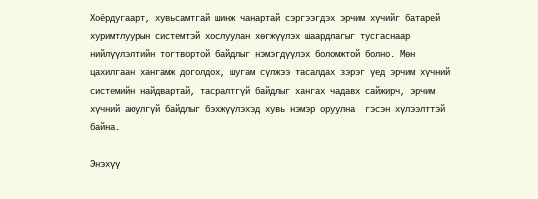Хоёрдугаарт, хувьсамтгай шинж чанартай сэргээгдэх эрчим хүчийг батарей хуримтлуурын системтэй хослуулан хөгжүүлэх шаардлагыг тусгаснаар нийлүүлэлтийн тогтвортой байдлыг нэмэгдүүлэх боломжтой болно. Мөн цахилгаан хангамж доголдох, шугам сүлжээ тасалдах зэрэг үед эрчим хүчний системийн найдвартай, тасралтгүй байдлыг хангах чадавх сайжирч, эрчим хүчний аюулгүй байдлыг бэхжүүлэхэд хувь нэмэр оруулна  гэсэн хүлээлттэй байна.

Энэхүү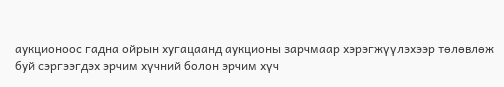аукционоос гадна ойрын хугацаанд аукционы зарчмаар хэрэгжүүлэхээр төлөвлөж буй сэргээгдэх эрчим хүчний болон эрчим хүч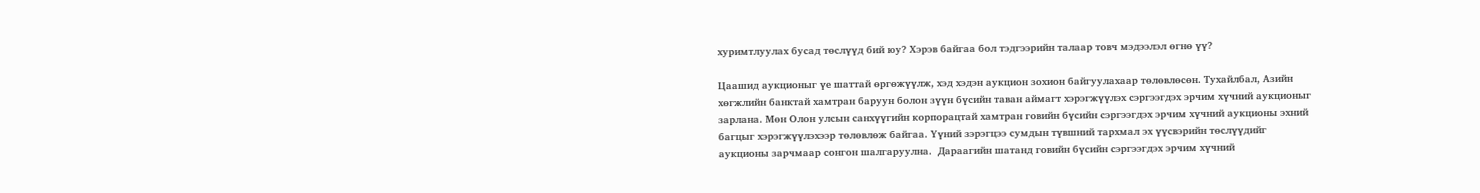хуримтлуулах бусад төслүүд бий юу? Хэрэв байгаа бол тэдгээрийн талаар товч мэдээлэл өгнө үү?

Цаашид аукционыг үе шаттай өргөжүүлж, хэд хэдэн аукцион зохион байгуулахаар төлөвлөсөн. Тухайлбал, Азийн хөгжлийн банктай хамтран баруун болон зүүн бүсийн таван аймагт хэрэгжүүлэх сэргээгдэх эрчим хүчний аукционыг зарлана. Мөн Олон улсын санхүүгийн корпорацтай хамтран говийн бүсийн сэргээгдэх эрчим хүчний аукционы эхний багцыг хэрэгжүүлэхээр төлөвлөж байгаа. Үүний зэрэгцээ сумдын түвшний тархмал эх үүсвэрийн төслүүдийг аукционы зарчмаар сонгон шалгаруулна.  Дараагийн шатанд говийн бүсийн сэргээгдэх эрчим хүчний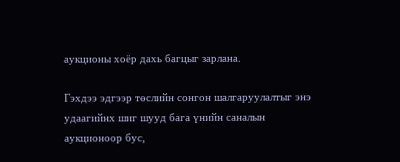аукционы хоёр дахь багцыг зарлана.

Гэхдээ эдгээр төслийн сонгон шалгаруулалтыг энэ удаагийнх шиг шууд бага үнийн саналын аукционоор бус,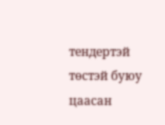тендертэй төстэй буюу цаасан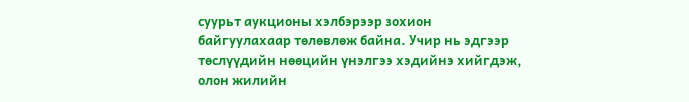суурьт аукционы хэлбэрээр зохион байгуулахаар төлөвлөж байна. Учир нь эдгээр төслүүдийн нөөцийн үнэлгээ хэдийнэ хийгдэж, олон жилийн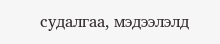судалгаа, мэдээлэлд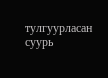тулгуурласан суурь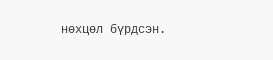нөхцөл бүрдсэн.